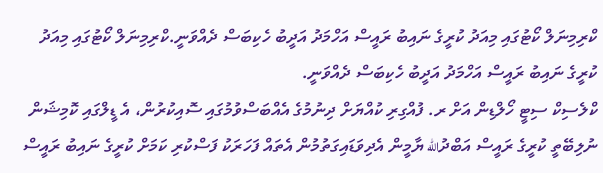ކްރިމިނަލް ކޯޓުގައި މިއަދު ކުރީގެ ނައިބު ރައީސް އަހްމަދު އަދީބު ހެކިބަސް ދެއްވަނީ.ކްރިމިނަލް ކޯޓުގައި މިއަދު ކުރީގެ ނައިބު ރައީސް އަހްމަދު އަދީބު ހެކިބަސް ދެއްވަނީ.
ކްލެސިކް ސިޓީ ހޯލްޑިން އަށް ރ. ފުއްގިރި ކުއްޔަށް ދިނުމުގެ އެއްބަސްވުމުގައި ސޮއިކުރުން، އެ ޑީލްގައި ކޮމިޝަން ނުލިބޭތީ ކުރީގެ ރައީސް އަބްދުالله ޔާމީން އެދިވަޑައިގަތުމުން އެތައް ފަހަރަކު ފަސްކުރި ކަމަށް ކުރީގެ ނައިބު ރައީސް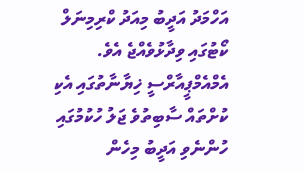އަހްމަދު އަދީބު މިއަދު ކްރިމިނަލް ކޯޓުގައި ވިދާޅުވެއްޖެ އެވެ.
އެމްއެމްޕީއާރްސީ ޚިޔާނާތުގައި އެކި ކުށްތައް ސާބިތުވެ ޖަލު ހުކުމުގައި ހުންނެވި އަދީބު މިހެން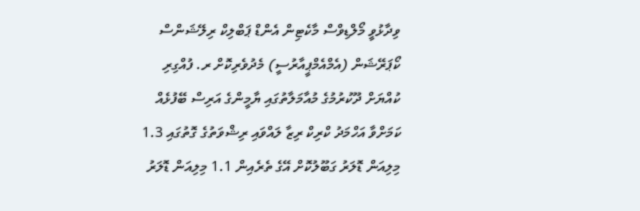ވިދާޅުވީ މޯލްޑިވްސް މާކެޓިން އެންޑް ޕަބްލިކް ރިލޭޝަންސް ކޯޕަރޭޝަން (އެމްއެމްޕީއާރުސީ) މެދުވެރިކޮށް ރ. ފުއްގިރި ކުއްޔަށް ދޫކުރުމުގެ މުއާމަލާތުގައި ޔާމީންގެ އަރިސް ބޭފުޅެއް ކަމަށްވާ އަހްމަދު ކްރިކް ރިޒާ ލައްވައި ރިޝްވަތުގެ ގޮތުގައި 1.3 މިލިއަން ޑޮލަރު ގަބޫލުކޮށް އޭގެ ތެރެއިން 1.1 މިލިއަން ޑޮލަރު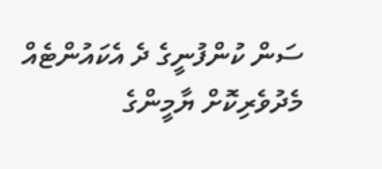ސަން ކުންފުނީގެ ދެ އެކައުންޓެއް މެދުވެރިކޮށް ޔާމީންގެ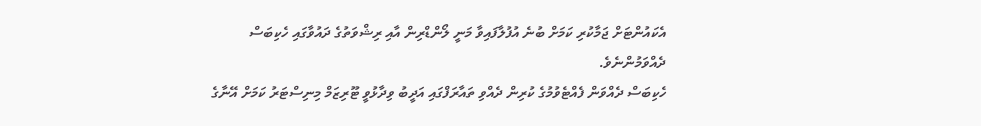އެކައުންޓަށް ޖަމާކުރި ކަމަށް ބުނެ އުފުލާފައިވާ މަނީ ލޯންޑްރިން އާއި ރިޝްވަތުގެ ދައުވާގައި ހެކިބަސް ދެއްވަމުންނެވެ.
ހެކިބަސް ދެއްވަން ފެއްޓެވުމުގެ ކުރިން ދެއްވި ތައާރަފްގައި އަދީބު ވިދާޅުވީ ޓޫރިޒަމް މިނިސްޓަރު ކަމަށް އޭނާގެ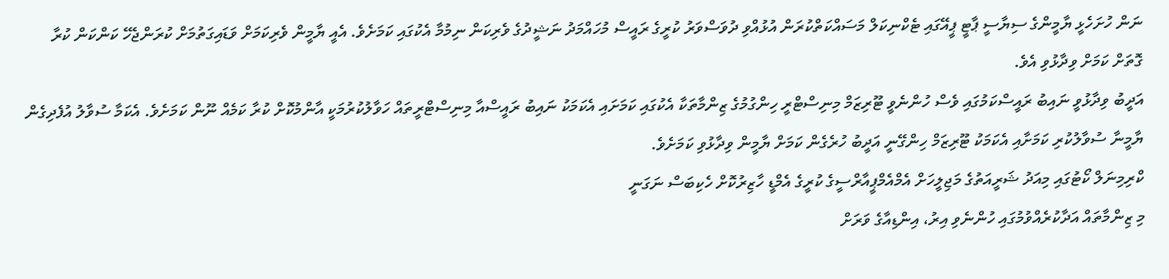ނަން ހުށަހެޅީ ޔާމީންގެ ސިޔާސީ ޕާޓީ ޕީއޭގައި ޓެކްނިކަލް މަސައްކަތްކުރަން އުޅުއްވި ދުވަސްވަރު ކުރީގެ ރައީސް މުހައްމަދު ނަޝީދުގެ ވެރިކަން ނިމުމާ އެކުގައި ކަމަށެވެ. އެއީ ޔާމީން ވެރިކަމަށް ވަޑައިގަތުމަށް ކުރަންޖެހޭ ކަންކަން ކުރާ ގޮތަށް ކަމަށް ވިދާޅުވި އެވެ.
އަދީބު ވިދާޅުވީ ނައިބު ރައީސްކަމުގައި ވެސް ހުންނެވީ ޓޫރިޒަމް މިނިސްޓްރީ ހިންގުމުގެ ޒިންމާތަކާ އެކުގައި ކަމަށައި އެކަމަކު ނައިބު ރައީސްއާ މިނިސްޓްރީތައް ހަވާލުކުރުމަކީ އާންމުކޮށް ކުރާ ކަމެއް ނޫން ކަމަށެވެ. އެކަމާ ސުވާލު އުފެދިގެން ޔާމީނާ ސުވާލުކުރި ކަމަށާއި އެކަމަކު ޓޫރިޒަމް ހިންގޭނީ އަދީބު ހުރެގެން ކަމަށް ޔާމީން ވިދާޅުވި ކަމަށެވެ.
ކްރިމިނަލް ކޯޓުގައި މިއަދު ޝަރީއަތުގެ މަޖިލީހަށް އެމްއެމްޕީއާރްސީގެ ކުރީގެ އެމްޑީ ހާޒިރުކޮށް ހެކިބަސް ނަގަނީ
މި ޒިންމާތައް އަދާކުރެއްވުމުގައި ހުންނެވި އިރު، އިންޑިއާގެ ވަރަށް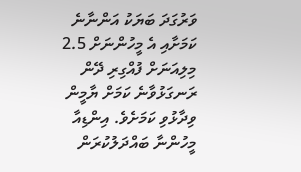ވަރުގަދަ ބަޔަކު އަންނާނެ ކަމަށާއި އެ މީހުންނަށް 2.5 މިލިއަނަށް ފުއްގިރި ދޭން ރަނގަޅުވާނެ ކަމަށް ޔާމީން ވިދާޅުވި ކަމަށެވެ. އިންޑިއާ މީހުންނާ ބައްދަލުކުރަން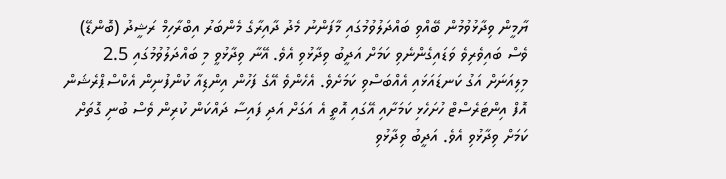ޔާމީން ވިދާޅުވުމުން ބޭއްވި ބައްދަލުވުމުގައި މާފަންނު މެދު ދާއިރާގެ މެންބަރު އިބްރާހިމް ރަޝީދު (ބޮންޑޭ) ވެސް ބައިވެރިވެ ވަޑައިގެންނެވި ކަމަށް އަދީބު ވިދާޅުވި އެވެ. އޭނާ ވިދާޅުވީ މި ބައްދަލުވުމުގައި 2.5 މިލިއަނަށް އަގު ކަނޑައަޅައި އެއްބަސްވި ކަމަށެވެ. އެހެންވެ އޭގެ ފަހުން އިންޑިއާ ކުންފުނިން އެކްސްޕްރެޝަން އޮފް އިންޓަރެސްޓް ހުށަހެޅި ކަމަށާއި އޭގައި އޮތީ އެ އަގަށް އަދި ފައިސާ ދައްކަން ކުރިން ވެސް ބުނި ގޮތަށް ކަމަށް ވިދާޅުވި އެވެ. އަދީބު ވިދާޅުވި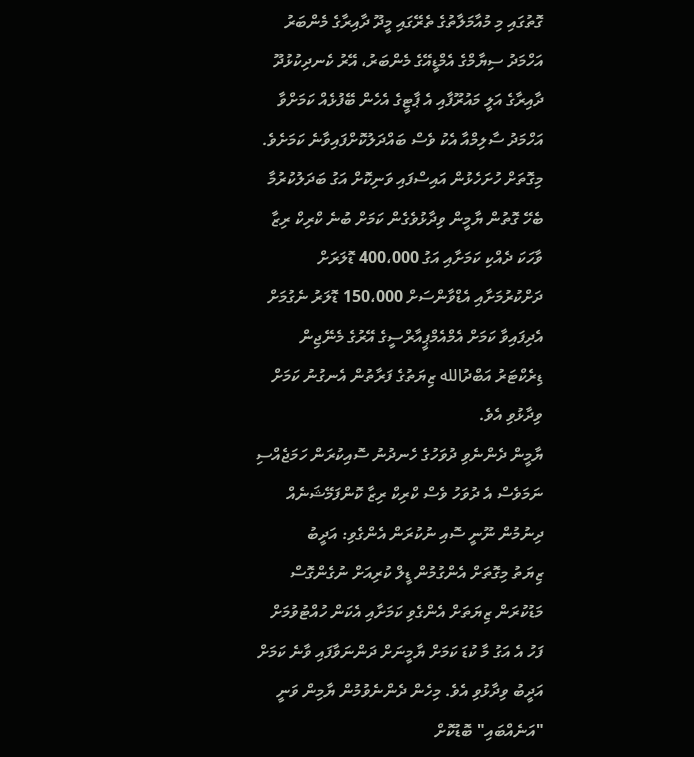ގޮތުގައި މި މުއާމަލާތުގެ ތެރޭގައި މީދޫ ދާއިރާގެ މެންބަރު އަހްމަދު ސިޔާމްގެ އެމްޑީއޭގެ މެންބަރު، އޭރު ކެނދިކުޅުދޫ ދާއިރާގެ އަލީ މައުރޫފާއި އެ ޕާޓީގެ އެހެން ބޭފުޅެއް ކަމަށްވާ އަހްމަދު ސާލިމްއާ އެކު ވެސް ބައްދަލުކޮށްފައިވާނެ ކަމަށެވެ.
މިގޮތަށް ހުށަހެޅުން އައިސްފައި ވަނިކޮށް އަގު ބަދަލުކުރުމާ ބެހޭ ގޮތުން ޔާމީން ވިދާޅުވެގެން ކަމަށް ބުނެ ކްރިކް ރިޒާ ވާހަކަ ދެއްކި ކަމަށާއި އަގު 400،000 ޑޮލަރަށް ދަށްކުރުމަށާއި އެޑްވާންސަށް 150،000 ޑޮލަރު ނެގުމަށް އެދިފައިވާ ކަމަށް އެމްއެމްޕީއާރްސީގެ އޭރުގެ މެނޭޖިން ޑިރެކްޓަރު އަބްދުالله ޒިޔަތުގެ ފަރާތުން އެނގުނު ކަމަށް ވިދާޅުވި އެވެ.
ޔާމީން ދެންނެވި ދުވަހުގެ ހެނދުނު ސޮއިކުރަން ހަމަޖެއްސި ނަމަވެސް އެ ދުވަހު ވެސް ކްރިކް ރިޒާ ކޮންފަމޭޝަނެއް ދިނުމުން ނޫނީ ސޮއި ނުކުރަން އެންގެވި: އަދީބު
ޒިޔަތު މިގޮތަށް އެންގުމުން ޑީލް ކުރިއަށް ނުގެންގޮސް މަޑުކުރަން ޒިޔަތަށް އެންގެވި ކަމަށާއި އެކަން ހުއްޓުވުމަށް ފަހު އެ އަގު މާ ކުޑަ ކަމަށް ޔާމީނަށް ދަންނަވާފައި ވާނެ ކަމަށް އަދީބު ވިދާޅުވި އެވެ. މިހެން ދެންނެވުމުން ޔާމިން ވަނީ "އަނެއްބައި" ބޮޑުކޮށް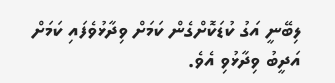ލިބޭނީ އަގު ކުޑަކޮށްގެން ކަމަށް ވިދާޅުވެފައި ކަމަށް އަދީބު ވިދާޅުވި އެވެ.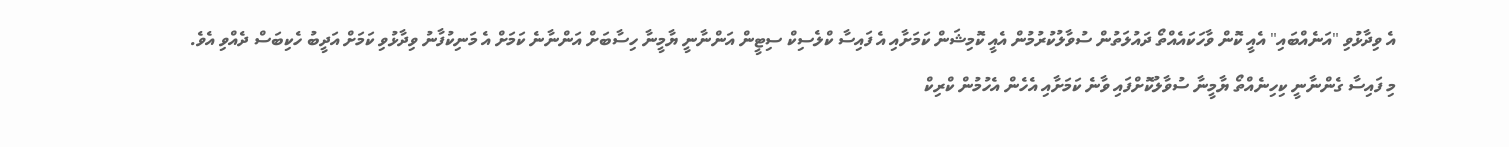އެ ވިދާޅުވި "އަނެއްބައި" އެއީ ކޮން ވާހަކައެއްތޯ ދައުލަތުން ސުވާލުކުރުމުން އެއީ ކޮމިޝަން ކަމަށާއި އެ ފައިސާ ކްލެސިކް ސިޓީން އަންނާނީ ޔާމީނާ ހިސާބަށް އަންނާނެ ކަމަށް އެ މަނިކުފާނު ވިދާޅުވި ކަމަށް އަދީބު ހެކިބަސް ދެއްވި އެވެ.
މި ފައިސާ ގެންނާނީ ކިހިނެއްތޯ ޔާމީނާ ސުވާލުކޮށްފައި ވާނެ ކަމަށާއި އެހެން އެހުމުން ކްރިކް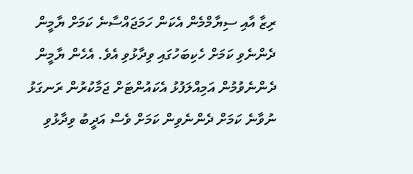ރިޒާ އާއި ސިޔާމްމެން އެކަން ހަމަޖައްސާނެ ކަމަށް ޔާމީން ދެންނެވި ކަމަށް ހެކިބަހުގައި ވިދާޅުވި އެވެ. އެހެން ޔާމީން ދެންނެވުމުން އަމިއްލަފުޅު އެކައުންޓަށް ޖަމާކުރުން ރަނގަޅު ނުވާނެ ކަމަށް ދެންނެވިން ކަމަށް ވެސް އަދީބު ވިދާޅުވި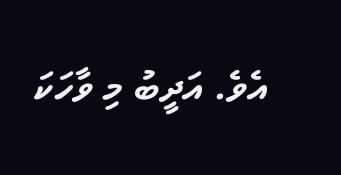އެވެ. އަދީބު މި ވާހަކަ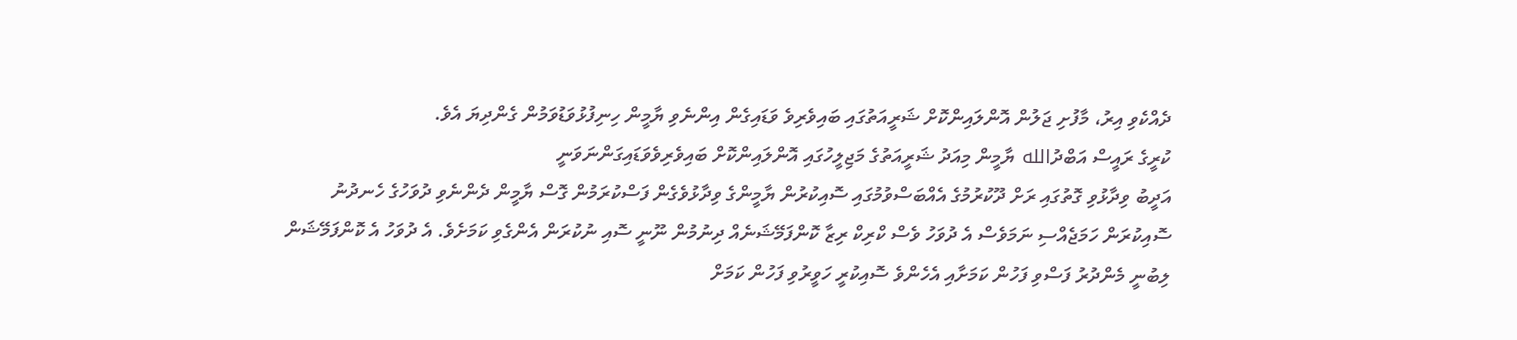ދެއްކެވި އިރު، މާފުށި ޖަލުން އޮންލައިންކޮށް ޝަރީއަތުގައި ބައިވެރިވެ ވަޑައިގެން އިންނެވި ޔާމީން ހިނިފުޅުވަޑުވަމުން ގެންދިޔަ އެވެ.
ކުރީގެ ރައީސް އަބްދުالله ޔާމީން މިއަދު ޝަރީއަތުގެ މަޖިލީހުގައި އޮންލައިންކޮށް ބައިވެރިވެވަޑައިގަންނަވަނީ
އަދީބު ވިދާޅުވި ގޮތުގައި ރަށް ދޫކުރުމުގެ އެއްބަސްވުމުގައި ސޮއިކުރުން ޔާމީންގެ ވިދާޅުވެގެން ފަސްކުރަމުން ގޮސް ޔާމީން ދެންނެވި ދުވަހުގެ ހެނދުނު ސޮއިކުރަން ހަމަޖެއްސި ނަމަވެސް އެ ދުވަހު ވެސް ކްރިކް ރިޒާ ކޮންފަމޭޝަނެއް ދިނުމުން ނޫނީ ސޮއި ނުކުރަން އެންގެވި ކަމަށެވެ. އެ ދުވަހު އެ ކޮންފަމޭޝަން ލިބުނީ މެންދުރު ފަސްވި ފަހުން ކަމަށާއި އެހެންވެ ސޮއިކުރީ ހަވީރުވި ފަހުން ކަމަށް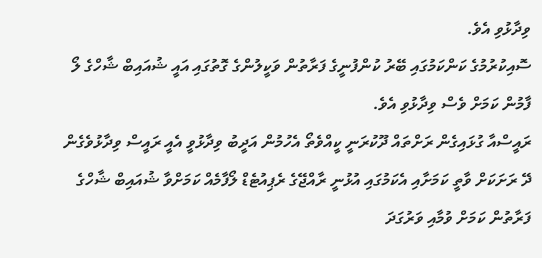ވިދާޅުވި އެވެ.
ސޮއިކުރުމުގެ ކަންކަމުގައި ބޭރު ކުންފުނީގެ ފަރާތުން ވަކީލުންގެ ގޮތުގައި އައީ ޝުއައިބް ޝާހްގެ ލޯ ފާމުން ކަމަށް ވެސް ވިދާޅުވި އެވެ.
ރައީސްއާ ގުޅައިގެން ރަށްތައް ދޫކުރަނީ ކީއްވެތޯ އެހުމުން އަދީބު ވިދާޅުވީ އެއީ ރައީސް ވިދާޅުވެގެން ދޭ ރަށަކަށް ވާތީ ކަމަށާއި އެކަމުގައި އުޅުނީ ރާއްޖޭގެ ރެޕިއުޓެޑް ލޯފާމެއް ކަމަށްވާ ޝުއައިބް ޝާހްގެ ފަރާތުން ކަމަށް ވުމާއި ވަރުގަދަ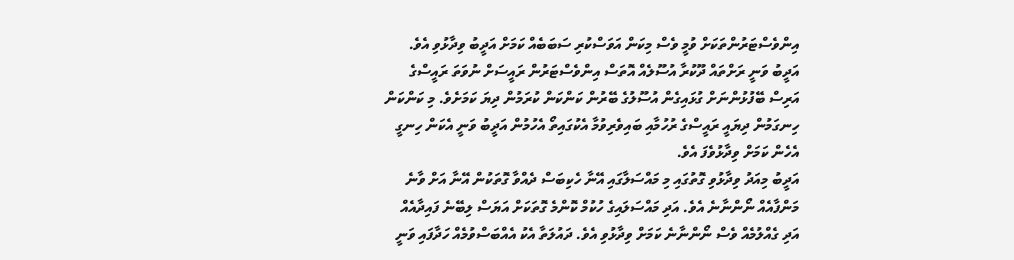އިންވެސްޓަރުންތަކަށް ވުމީ ވެސް މިކަން އަވަސްކުރި ސަބަބެއް ކަމަށް އަދީބު ވިދާޅުވި އެވެ. އަދީބު ވަނީ ރަށްތައް ދޫކުރާ އުސޫލެއް އޮތަސް އިންވެސްޓަރުން ރައީސަށް ނުވަތަ ރައީސްގެ އަރިސް ބޭފުޅުންނަށް ގުޅައިގެން އުސޫލުގެ ބޭރުން ކަންކަން ކުރަމުން ދިޔަ ކަމަށެވެ. މި ކަންކަން ހިނގަމުން ދިޔައީ ރައީސްގެ ރުހުމާއި ބައިވެރިވުމާ އެކުގައިތޯ އެހުމުން އަދީބު ވަނީ އެކަން ހިނގީ އެހެން ކަމަށް ވިދާޅުވެފަ އެވެ.
އަދީބު މިއަދު ވިދާޅުވި ގޮތުގައި މި މައްސަލާގައި އޭނާ ހެކިބަސް ދެއްވާ ގޮތަކުން އޭނާ އަށް ވާނެ މަންފާއެއް ނޯންނާނެ އެވެ. އަދި މައްސަލައިގެ ހުކުމް ކޮންމެ ގޮތަކަށް އަޔަސް ލިބޭނެ ފައިދާއެއް އަދި ގެއްލުމެއް ވެސް ނޯންނާނެ ކަމަށް ވިދާޅުވި އެވެ. ދައުލަތާ އެކު އެއްބަސްވުމެއް ހަދާފައި ވަނީ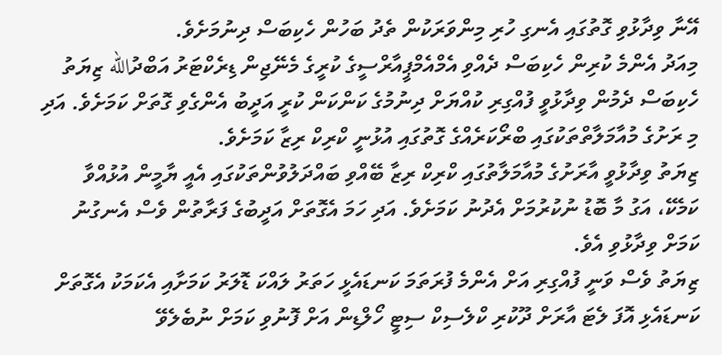އޭނާ ވިދާޅުވި ގޮތުގައި އެނގި ހުރި މިންވަރަކުން ތެދު ބަހުން ހެކިބަސް ދިނުމަށެވެ.
މިއަދު އެންމެ ކުރިން ހެކިބަސް ދެއްވި އެމްއެމްޕީއާރްސީގެ ކުރީގެ މެނޭޖިން ޑިރެކްޓަރު އަބްދުالله ޒިޔަތު ހެކިބަސް ދެމުން ވިދާޅުވީ ފުއްގިރި ކުއްޔަށް ދިނުމުގެ ކަންކަން ކުރީ އަދީބު އެންގެވި ގޮތަށް ކަމަށެވެ. އަދި މި ރަށުގެ މުއާމަލާތްތަކުގައި ބްރޯކަރެއްގެ ގޮތުގައި އުޅުނީ ކްރިކް ރިޒާ ކަމަށެވެ.
ޒިޔަތު ވިދާޅުވީ އާރަށުގެ މުއާމަލާތުގައި ކްރިކް ރިޒާ ބޭއްވި ބައްދަލުވުންތަކުގައި އެއީ ޔާމީން އުޅުއްވާ ކަމެކޭ، އަގު މާ ބޮޑު ނުކުރުމަށް އެދުނު ކަމަށެވެ. އަދި ހަމަ އެގޮތަށް އަދީބުގެ ފަރާތުން ވެސް އެނގުނު ކަމަށް ވިދާޅުވި އެވެ.
ޒިޔަތު ވެސް ވަނީ ފުއްގިރި އަށް އެންމެ ފުރަތަމަ ކަނޑައެޅީ ހަތަރު ލައްކަ ޑޮލަރު ކަމަށާއި އެކަމަކު އެގޮތަށް ކަނޑައެޅި އޮފަ ލެޓަ އާރަށް ދޫކުރި ކްލެސިކް ސިޓީ ހޯލްޑިން އަށް ފޮނުވި ކަމަށް ނުބެލެވޭ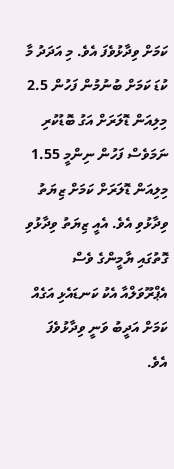ކަމަށް ވިދާޅުވެފަ އެވެ. މި އަދަދު މާ ކުޑަ ކަމަށް ބުނުމުން ފަހުން 2.5 މިލިއަން ޑޮލަރަށް އަގު ބޮޑުކުރި ނަމަވެސް ފަހުން ނިންމީ 1.55 މިލިއަން ޑޮލަރަށް ކަމަށް ޒިޔަތު ވިދާޅުވި އެވެ. އެއީ ޒިޔަތު ވިދާޅުވި ގޮތުގައި ޔާމީންގެ ވެސް އެޕްރޫވަލްއާ އެކު ކަނޑައެޅި އަގެއް ކަމަށް އަދީބު ވަނީ ވިދާޅުވެފަ އެވެ.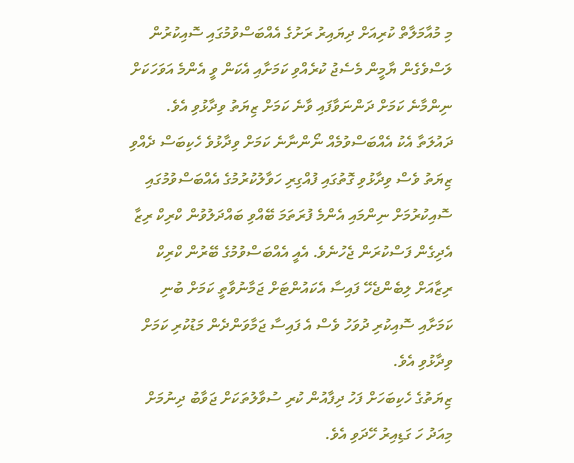މި މުއާމަލާތް ކުރިއަށް ދިޔައިރު ރަށުގެ އެއްބަސްވުމުގައި ސޮއިކުރުން ލަސްވެގެން ޔާމީން މެސެޖު ކުރެއްވި ކަމަށާއި އެކަން ވީ އެންމެ އަވަހަކަށް ނިންމާނެ ކަމަށް ދަންނަވާފައި ވާނެ ކަމަށް ޒިޔަތު ވިދާޅުވި އެވެ.
ދައުލަތާ އެކު އެއްބަސްވުމެއް ނޯންނާނެ ކަމަށް ވިދާޅުވެ ހެކިބަސް ދެއްވި ޒިޔަތު ވެސް ވިދާޅުވި ގޮތުގައި ފުއްގިރި ހަވާލުކުރުމުގެ އެއްބަސްވުމުގައި ސޮއިކުރުމަށް ނިންމައި އެންމެ ފުރަތަމަ ބޭއްވި ބައްދަލުވުން ކްރިކް ރިޒާ އެދިގެން ފަސްކުރަން ޖެހުނެވެ. އެއީ އެއްބަސްވުމުގެ ބޭރުން ކްރިކް ރިޒާއަށް ލިބެންޖެހޭ ފައިސާ އެކައުންޓަށް ޖަމާނުވާތީ ކަމަށް ބުނި ކަމަށާއި ސޮއިކުރި ދުވަހު ވެސް އެ ފައިސާ ޖަމާވަންދެން މަޑުކުރި ކަމަށް ވިދާޅުވި އެވެ.
ޒިޔަތުގެ ހެކިބަހަށް ފަހު ދިފާއުން ކުރި ސުވާލުތަކަށް ޖަވާބު ދިނުމަށް މިއަދު ހަ ގަޑިއިރު ހޭދަވި އެވެ.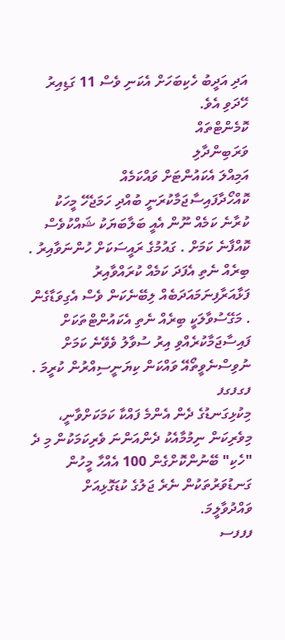އަދި އަދީބު ހެކިބަހަށް އެކަނި ވެސް 11 ގަޑިއިރު ހޭދަވި އެވެ.
ކޮމެންޓްތައް
ވަރަބިންދާލި
އަމިއްލަ އެކައުންޓަށް ވައްކަމެއް ކޮއްހޯދާފައިސާޖަމާކުރަނީ ބުއްދި ހަމަޖެހޭ މީހަކު ކުރާނެ ކަމެއް ނޫން އެއީ ބަލާބަޔަކު ޝައްކުވެސް ކޮއްފާނެ ކަމަށް . ގައުމުގެ ރައީސަކަށް ހުންނަވާއިރު . ބިރެއް ނެތި އެފަދަ ކަމެއް ކުރައްވާއިރު ފަޅާއަރާފިނަމައަދަބެއް ލިބޭނެކަން ވެސް އެގިވަޑާގެން . މަގޭސުވާލަކީ ބިރެއް ނެތި އެކައުންޓްތަކަށް ފައިސާޖަމާކުރެއްވި އިރު ސުވާލު ވެވޭނެ ކަމަށް ނުވިސްނެވީތޯއޭ ވައްކަން ކިޔަނީސިއްރުން ކުރީމަ .
ފގފގފ
މިކުޅިގަނޑުގެ ދެން އެންމެ ފައްކާ ކަމަކަށްވާނީ، މިވެރިކަން ނިމުމާއެކު ދެންއަންނަ ވެރިކަމަކުން މި ދެ "ހެކި" ބޭނުންކޮށްގެން 100 އެއްހާ މީހުން ގަނޑުވަރުތަކުން ނެރެ ޖަލުގެ ކުޑަގޮޅިއަށް ވައްދުވާލީމަ.
ފފފސ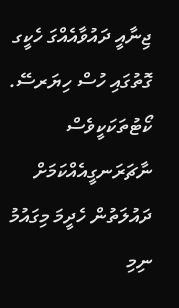ޖިނާއީ ދައުވާއެއްގަ ހެކީގ ގޮތުގައި ހުސް ހިޔަރސޭ. ކޯޓުތަކަކީވެސް ނާޗަރަނގީއެއްކަމަށް ދައުލަތުން ހެދީމަ މިގައުމު ނިމި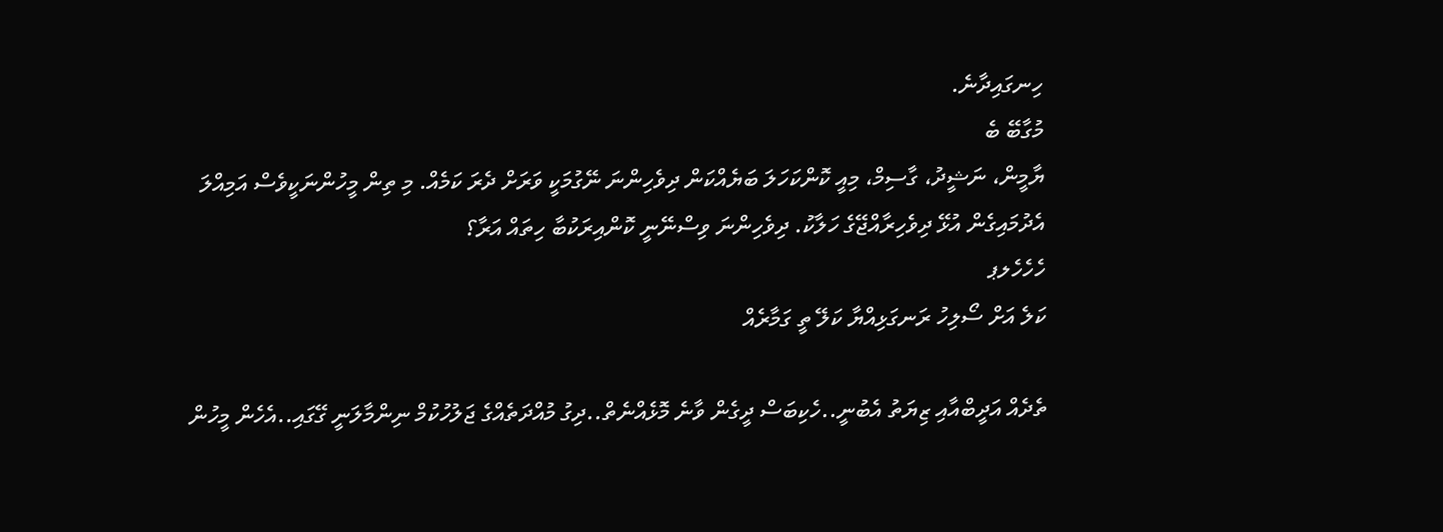ހިނގައިދާނެ.
މުގާބޭ ބެ
ޔާމީން، ނަޝީދު، ގާސިމް، މިއީ ކޮންކަހަލަ ބަޔެއްކަން ދިވެހިންނަ ނޭގުމަކީ ވަރަށް ދެރަ ކަމެއް. މި ތިން މީހުންނަކީވެސް އަމިއްލަ އެދުމައިގެން އުޅޭ ދިވެހިރާއްޖޭގެ ހަލާކު. ދިވެހިންނަ ވިސްނޭނީ ކޮންއިރަކުބާ ހިތައް އަރާ؟
ހެހެހެލޕ
ކަލެ އަށް ސޯލިހު ރަނގަޅިއްޔާ ކަލޭ ތީ ގަމާރެއް

ތެދެއް އަދީބްއާއި ޒިޔަތު އެބުނީ..ހެކިބަސް ދީގެން ވާނެ މޮޅެއްނެތް..ދިގު މުއްދަތެއްގެ ޖަލުހުކުމް ނިންމާލަނީ ގޭގައި..އެހެން މީހުން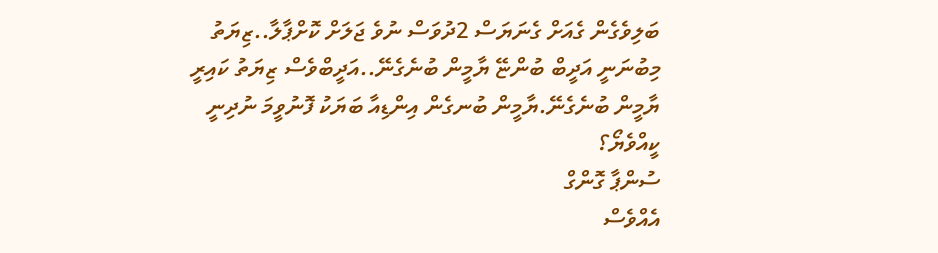ބަލިވެގެން ގެއަށް ގެނަޔަސް 2ދުވަސް ނުވެ ޖަލަށް ކޮށްޕާލާ..ޒިޔަތު މިބުނަނީ އަދީބް ބުންޏޭ ޔާމީން ބުނެގެނޭ..އަދީބްވެސް ޒިޔަތު ކައިރީ ޔާމީން ބުނެގެނޭ.ޔާމީން ބުނގެން އިންޑިއާ ބަޔަކު ފޮނުވީމަ ނުދިނީ ކީއްވެޔޯ؟
ސުންޕާ ގޮންގް
އެއްވެސް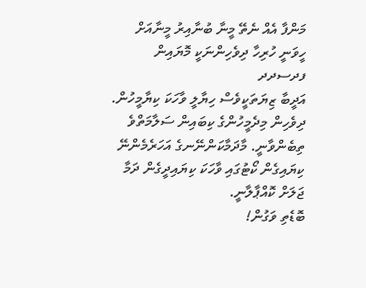މަންފާ އެއް ނެތޭ މީނާ ބުނާއިރު މީނާއަށް ހީވަނީ ހުރިހާ ދިވެހިންނަކީ މޮޔައިން
ފދސދދ
އަދީބާ ޒިޔަތަކީވެސް ހިޔާލީ ވާހަކަ ކިޔާމީހުން. ދިވެހިން މިދެމީހުންގެ ކިބައިން ސަލާމަތްވެ ތިބެންވާނީ. މާދަމާކަންނޭނގެ އަހަރެމެންނޭ ކިޔައިގެން ކޯޓުގައި ވާހަކަ ކިޔައިދީގެން ދަމާ ޖަލަށް ކޮއްޕާލާނީ.
ބޮޑެތި ވަގުން!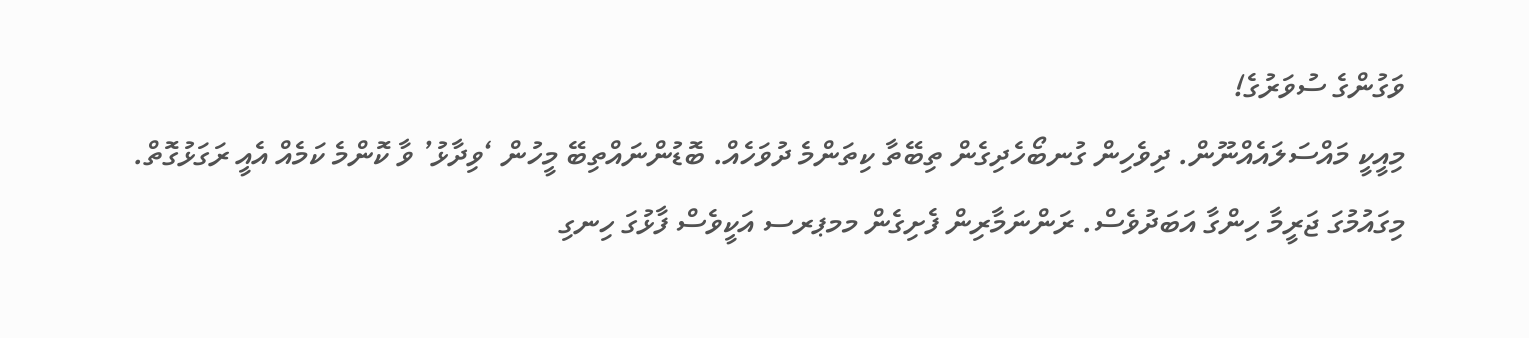ވަގުންގެ ސުވަރުގެ!
މިއީކީ މައްސަލައެއްނޫން. ދިވެހިން ގުނބޯހެދިގެން ތިބޭތާ ކިތަންމެ ދުވަހެއް. ބޮޑުންނައްތިބޭ މީހުން ‘ވިދާޅު’ ވާ ކޮންމެ ކަމެއް އެއީ ރަގަޅުގޮތް. މިގައުމުގަ ޖަރީމާ ހިންގާ އަބަދުވެސް. ރަންނަމާރިން ފެށިގެން މމޕރސ އަކީވެސް ފާޅުގަ ހިނގި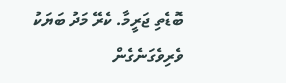ބޮޑެތި ޖަރީމާ. ކެރޭ މަދު ބަޔަކު ވެރިވެގަނެގެން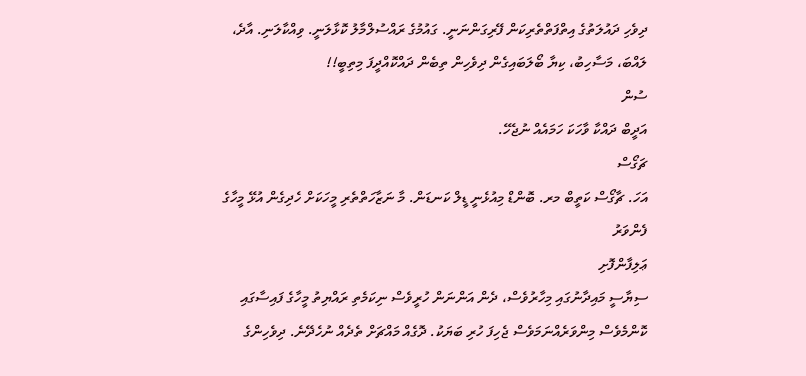ދިވެހި ދައުލަތުގެ އިތްފަތްތެރިކަން ފޭރިގަންނަނީ. ގައުމުގެ ރައްސުލްމާލު ކޮޅާލަނީ. ވިއްކާލަނި. އާދެ، ލައްބަ، މަސާހިބު، ކިޔާ ބޯލަބައިގެން ދިވެހިން ތިބެން ދައްކޮއްދީފަ މިތިބީ!!
ސުން
އަދީބް ދައްކާ ވާހަކަ ހަމައެއް ނުޖެހޭ.
ޗަގޯސް
އަހަ. ޗާގޯސް ކަތީބް މރ. ބޮންޑް މިއުޅެނީ ޑީލް ކަނޑަން. މާ ނަޒާހަތްތެރި މީހަކަށް ހެދިގެން އުޅޭ މީހާގެ ފެންވަރު
ޢަލިފާންފޮށި
ސިޔާސީ މައިދާނުގައި މިހާރުވެސް، ދެން އަންނަން ހުރީވެސް ނިކަމެތި ރައްޔިތު މީހާގެ ފައިސާގައި ކޮންމެވެސް މިންވަރެއްނަމަވެސް ޖެހިފަ ހުރި ބަޔަކު. ދޮގެއް މައްޗަށް ތެދެއް ނުހެދޭނެ. ދިވެހިންގެ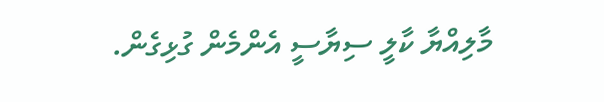މާލިއްޔާ ކާލީ ސިޔާސީ އެންމެން ގުޅިގެން.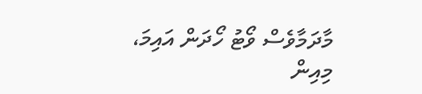މާދަމާވެސް ވޯޓު ހޯދަން އައިމަ، މިއިން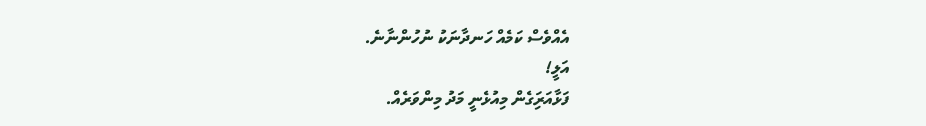އެއްވެސް ކަމެއް ހަނދާނަކު ނުހުންނާނެ.
އަލީ!
ފަޅާއަރަިގެން މިއުޅެނީ މަދު މިންވަރެއް.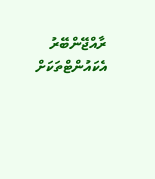ރާއްޖޭންބޭރު އެކައުންޓްތަކަށް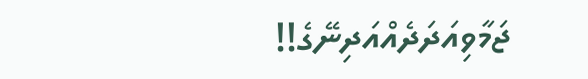ޖަމާވިއަދަދެއްއަދިނޭގެ!!